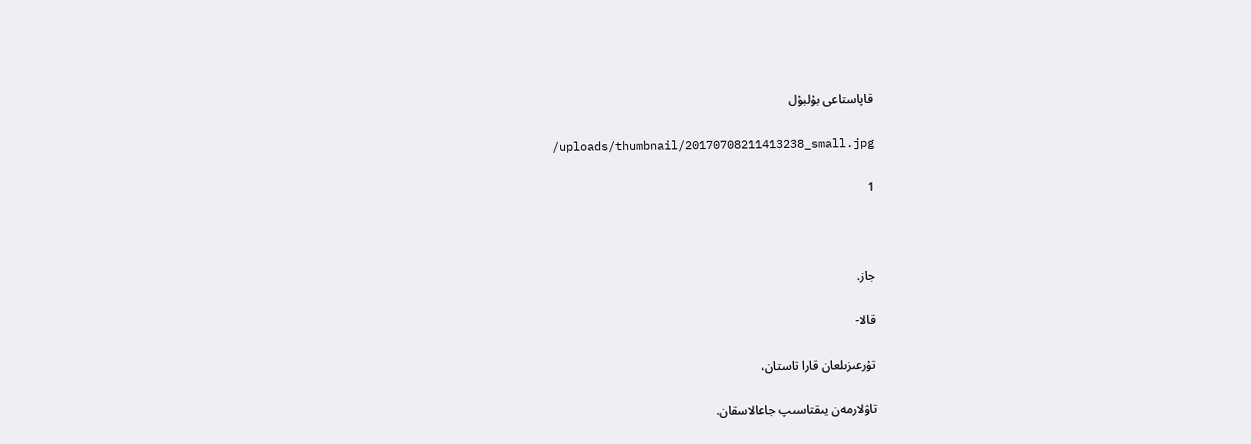قاپاستاعى بۇلبۇل

/uploads/thumbnail/20170708211413238_small.jpg

1



جاز.

قالا-

تۇرعىزىلعان قارا تاستان،

تاۋلارمەن يىقتاسىپ جاعالاسقان.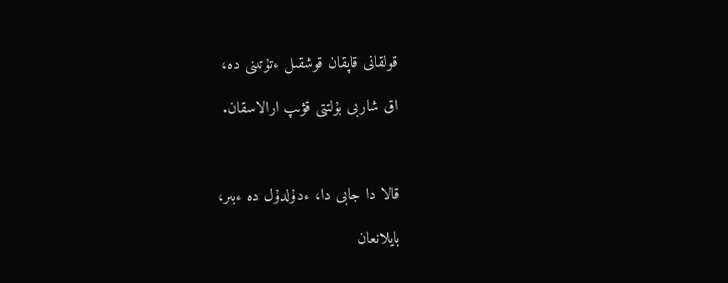قولقانى قاپقان قوشقىل ءتۇتىنى دە،

اق شاربى بۇلتتى قۋىپ ارالاسقان.



قالا دا جابى دا، ءدۇلدۇل دە ءبىر،

بايلانعان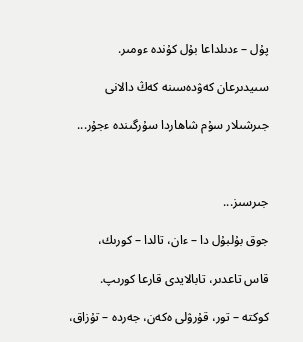پۇل – ءدىلداعا بۇل كۇندە ءومىر.

سىيدىرعان كەۋدەسىنە كەڭ دالانى

جىرشىلار سۇم شاھاردا سۇرگىندە ءجۇر...



جىرسىز...

جوق بۇلبۇل دا – ءان، تالدا – كورىك،

قاس تاعدىر، تابالايدى قارعا كورىپ.

كوكتە – تور، قۇرۋلى ەكەن، جەردە – تۇزاق،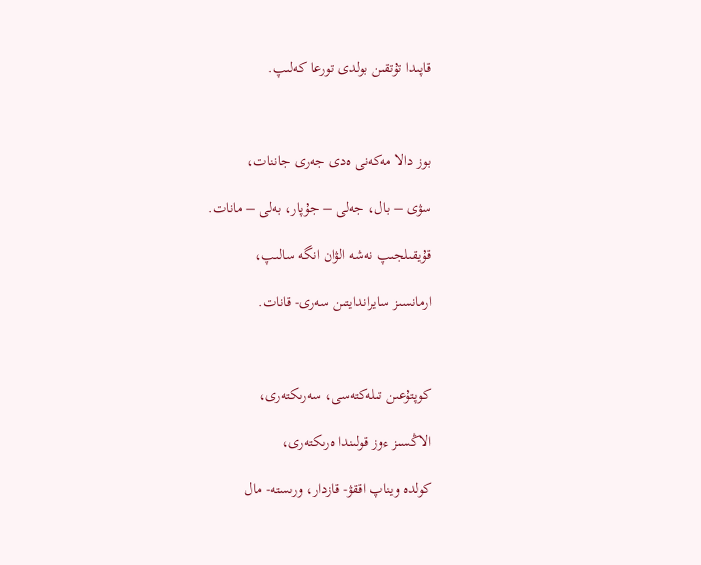قاپىدا تۇتقىن بولدى تورعا كەلىپ.



بوز دالا مەكەنى ەدى جەرى جاننات،

سۋى – بال، جەلى – جۇپار، بەلى – مانات.

قۇيقىلجىپ نەشە الۋان انگە سالىپ،

ارمانسىز سايراندايتىن سەرى- قانات.



كوپتۇعىن تىلەكتەسى، سەرىكتەرى،

الاڭسىز ءوز قولىندا ەرىكتەرى،

كولدە ويناپ اققۋ- قازدار، ورىستە- مال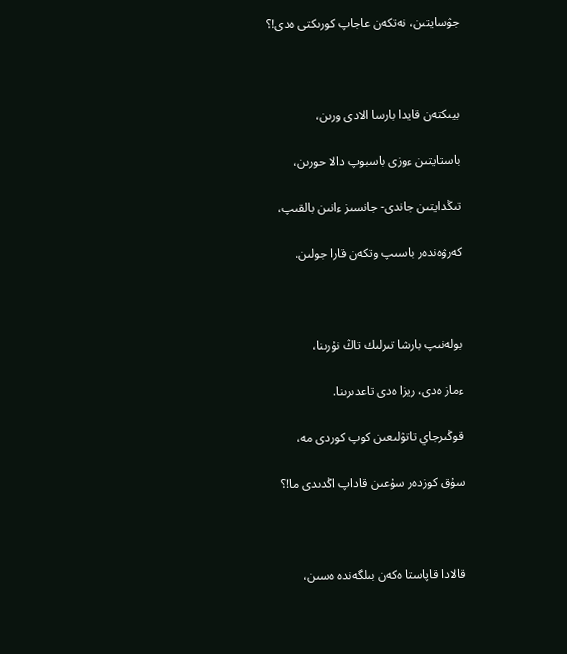جۋسايتىن، نەتكەن عاجاپ كورىكتى ەدى!؟



بيىكتەن قايدا بارسا الادى ورىن،

باستايتىن ءوزى باسبوپ دالا حورىن،

تىڭدايتىن جاندى- جانسىز ءانىن بالقىپ،

كەرۋەندەر باسىپ وتكەن قارا جولىن.



بولەنىپ بارشا تىرلىك تاڭ نۇرىنا،

ءماز ەدى، ريزا ەدى تاعدىرىنا.

قوڭىرجاي تاتۋلىعىن كوپ كوردى مە،

سۇق كوزدەر سۇعىن قاداپ اڭدىدى ما!؟



قالادا قاپاستا ەكەن بىلگەندە ەسىن،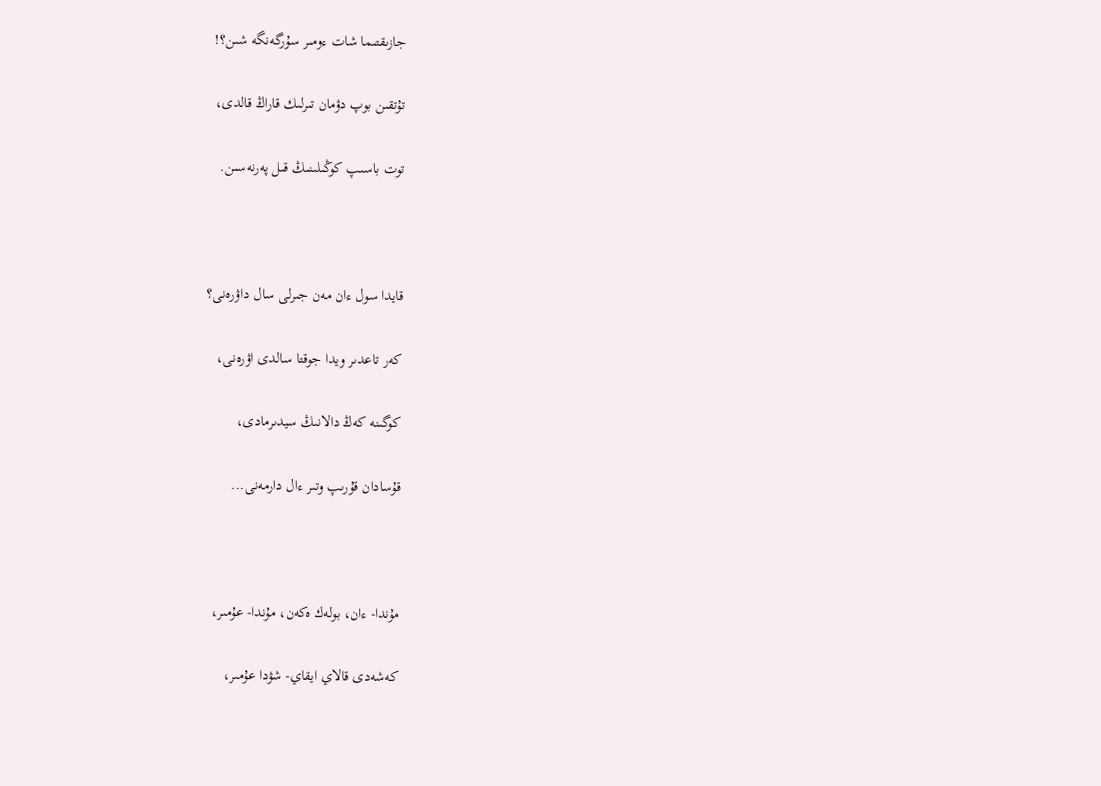جازىقتىما شات ءومىر سۇرگەنگە شىن؟!

تۇتقىن بوپ دۋمان تىرلىك قاراڭ قالدى،

توت باسىپ كوڭىلىنىڭ قىل پەرنەسىن.



قايدا سول ءان مەن جىرلى سال داۋرەنى؟

كەر تاعدىر ويدا جوقتا سالدى اۋرەنى،

كوگىنە كەڭ دالانىڭ سيدىرمادى،

قۇسادان قۇرىپ وتىر ءال دارمەنى...



مۇندا- ءان، بولەك ەكەن، مۇندا- عۇمىر،

كەشەدى قالاي ايقاي- شۋدا عۇمىر،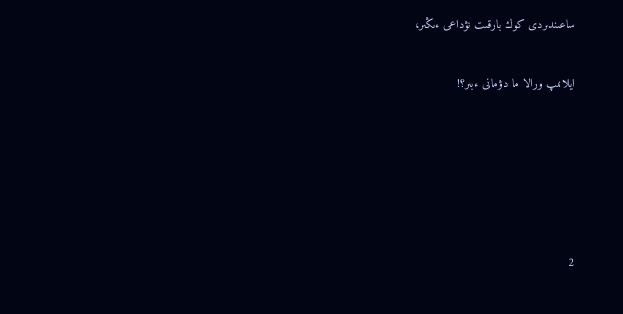ساعىندىردى كوك بارقىت نۋداعى ءىڭىر،

ايلانىپ ورالا ما دۋمانى ءبىر؟!





2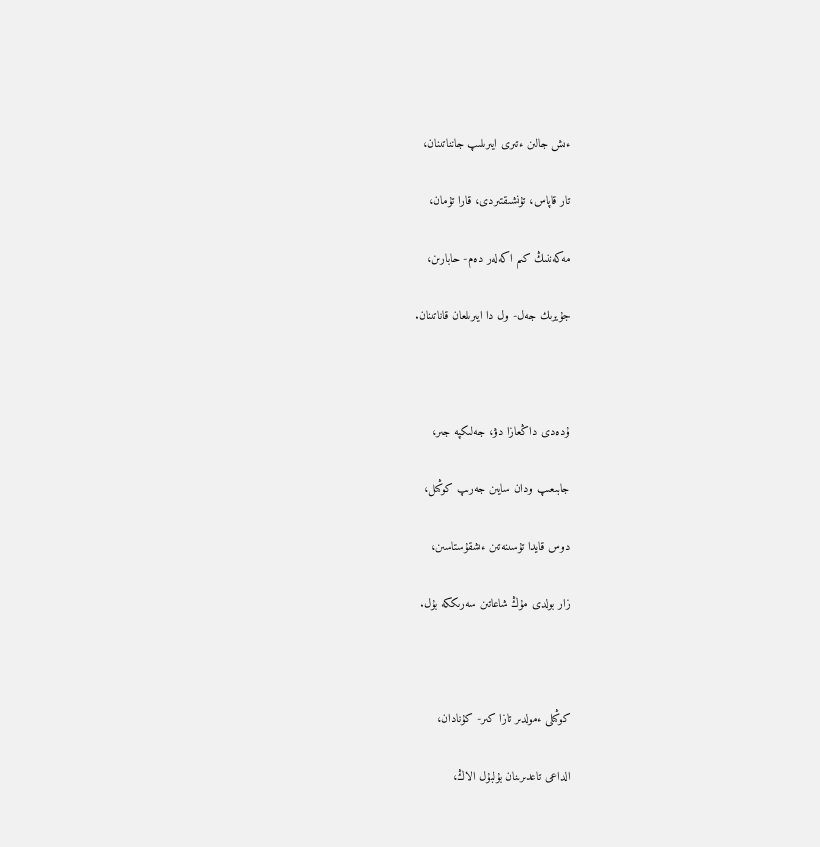ءىش جالىن ءتىرى ايىرىلىپ جانناتىنان،

تار قاپاس، تۇنشىقتىردى، قارا تۇمان،

مەكەننىڭ كىم اكەلەر دەم- حابارىن،

جۇيرىك جەل- ول دا ايىرىلعان قاناتىنان.



ۇدەدى داڭعازا دۋ، جەلىكپە جىر،

جابىعىپ ودان سايىن جەرىپ كوڭىل،

دوس قايدا تۇسىنەتىن ءىشقۇستاسىن،

زار بولدى مۇڭ شاعاتىن سەرىككە بۇل.



كوڭىلى ءمولدىر تازا كىر- كۇنادان،

الداعى تاعدىرىنان بۇلبۇل الاڭ،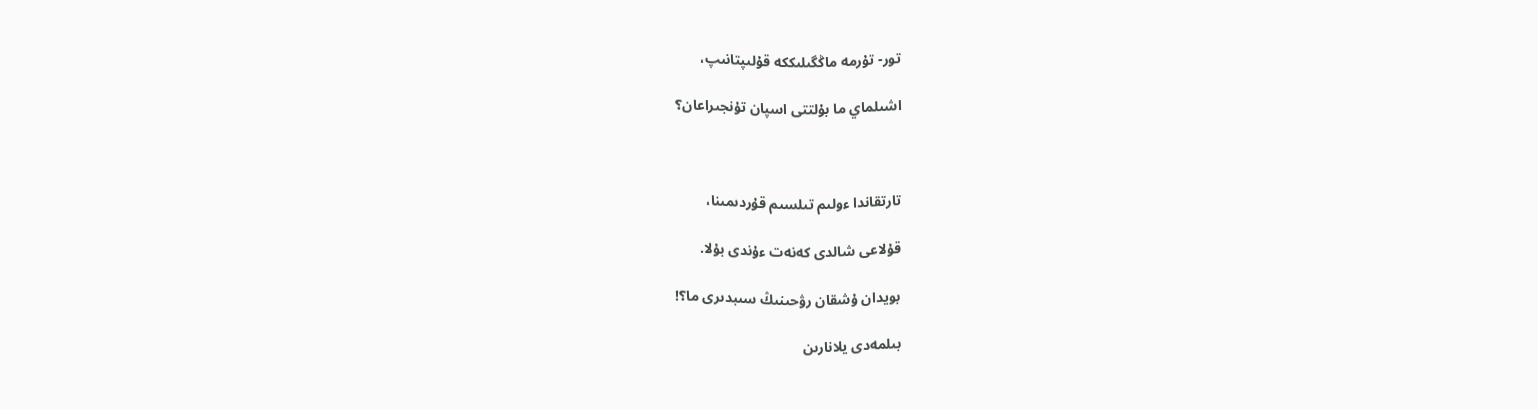تور- تۇرمە ماڭگىلىككە قۇلىپتانىپ،

اشىلماي ما بۇلتتى اسپان تۇنجىراعان؟



تارتقاندا ءولىم تىلسىم قۇردىمىنا،

قۇلاعى شالدى كەنەت ءۇندى بۇلا.

بويدان ۇشقان رۋحىنىڭ سىبدىرى ما؟!

بىلمەدى يلانارىن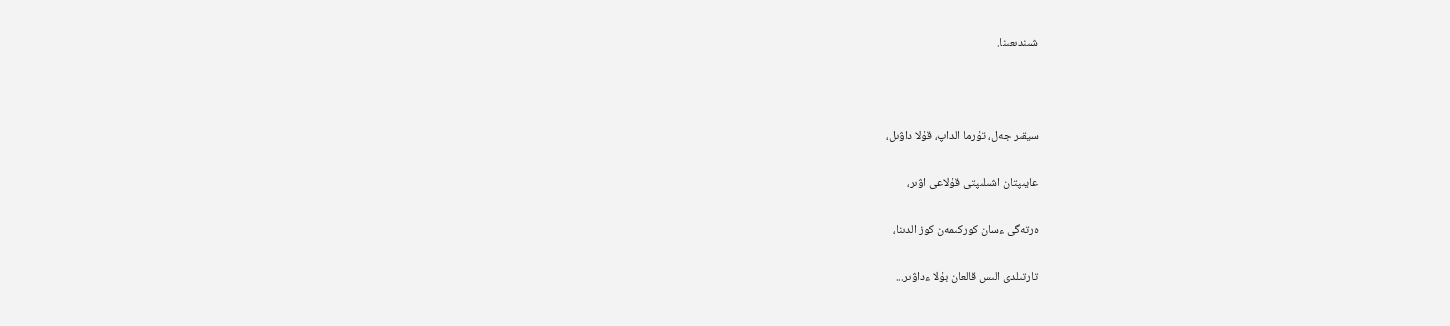شىندىعىنا.



سيقىر جەل، تۇرما الداپ، قۇلا داۋىل،

عايىپتان اشىلىپتى قۇلاعى اۋىر،

ەرتەگى ءسان كوركىمەن كوز الدىنا،

تارتىلدى الىس قالعان بۇلا ءداۋىر...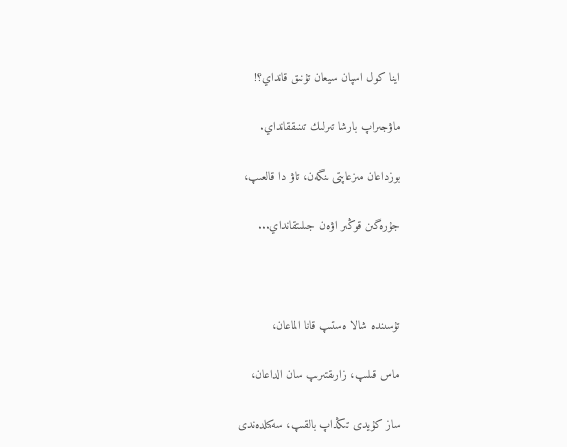اينا كول اسپان سيعان تۇنىق قانداي؟!

ماۋجىراپ بارشا تىرلىك تىنىققانداي.

بوزداعان مىزعاپتى ىنگەن، تاۋ دا قالعىپ،

جۇرەگىن قوڭىر اۋەن جىلىتقانداي...



تۇسىندە شالا ەستىپ قانا الماعان،

ماس قىلىپ، زارىقتىرىپ سان الداعان،

ساز كۇيدى تىڭداپ بالقىپ، سەكىلدەندى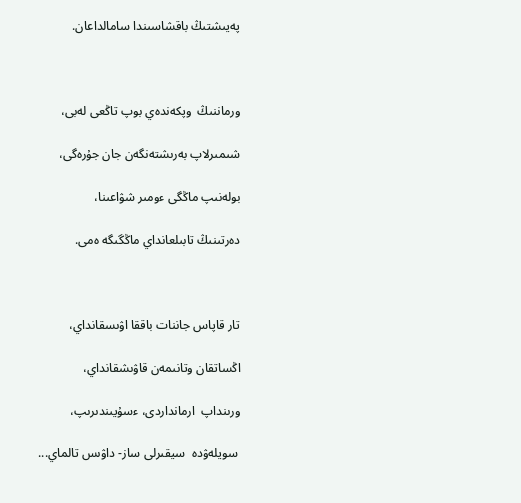پەيىشتىڭ باقشاسىندا سامالداعان.



ورماننىڭ  وپكەندەي بوپ تاڭعى لەبى،

شىمىرلاپ بەرىشتەنگەن جان جۇرەگى،

بولەنىپ ماڭگى ءومىر شۋاعىنا،

دەرتىنىڭ تابىلعانداي ماڭگىگە ەمى.



تار قاپاس جاننات باققا اۋىسقانداي،

اڭساتقان وتانىمەن قاۋىشقانداي،

ورىنداپ  ارمانداردى، ءسۇيىندىرىپ،

 سويلەۋدە  سيقىرلى ساز- داۋىس تالماي...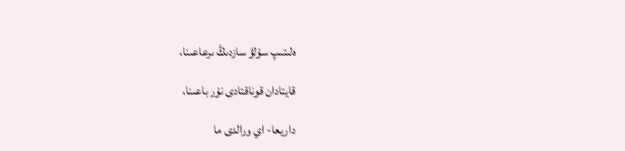ەلىتىپ سۇلۋ سازدىڭ ىرعاعىنا،

قايتادان قوناقتادى نۇر باعىنا،

داريعا- اي ورالدى ما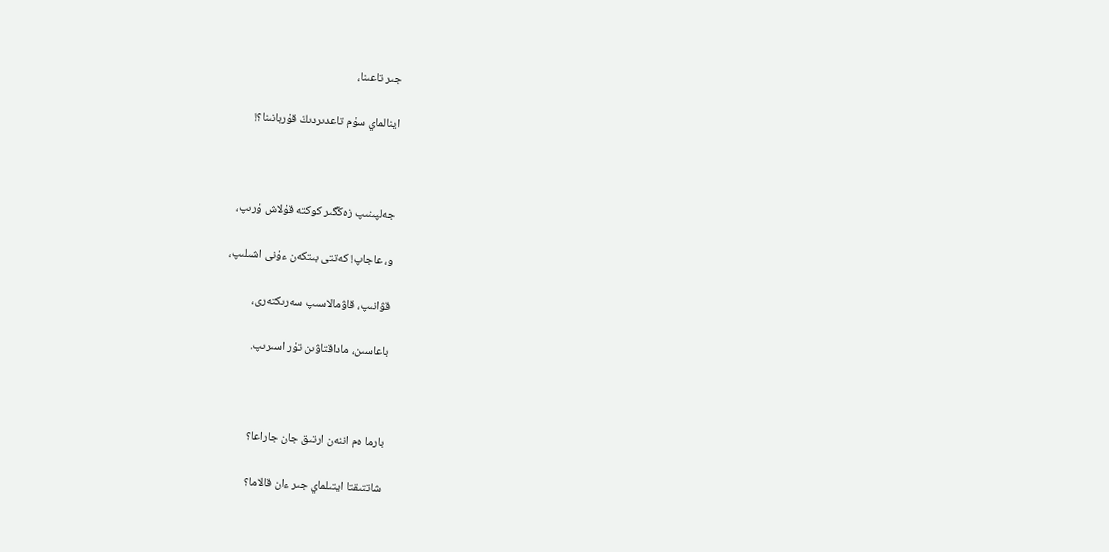جىر تاعىنا،

اينالماي سۇم تاعدىردىڭ قۇربانىنا؟!



جەلپىنىپ زەڭگىر كوكتە قۇلاش ۇرىپ،

و، عاجاپ! كەتتى بىتكەن ءۇنى اشىلىپ،

قۋانىپ، قاۋمالاسىپ سەرىكتەرى،

باعاسىن، ماداقتاۋىن تۇر اسىرىپ.



بارما ەم اننەن ارتىق جان جاراعا؟

شاتتىقتا ايتىلماي جىر ءان قالاما؟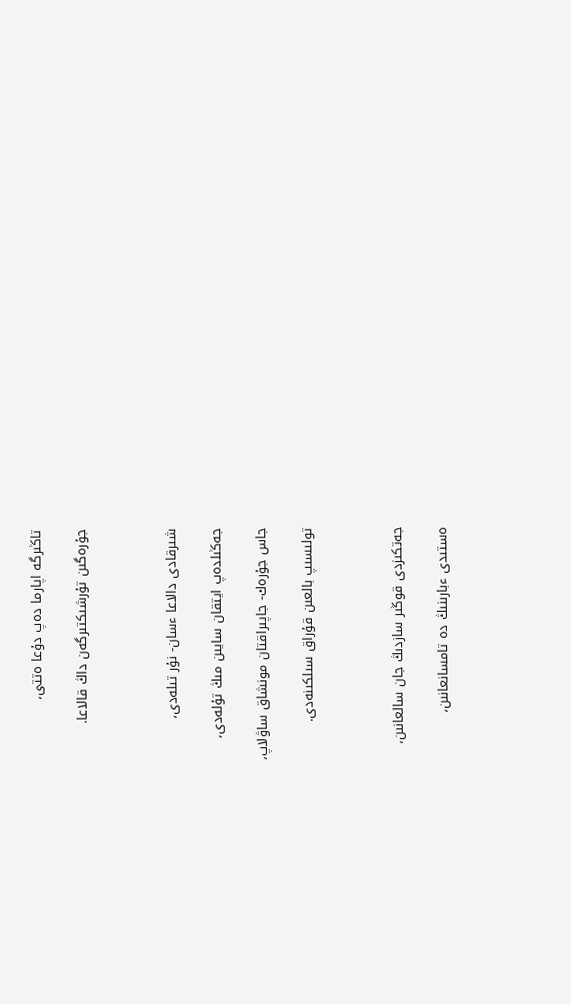تاڭىرگە اپارما دەپ دۇعا ەتتى،

جۇرەگىن تۇرشىكتىرگەن داڭ قالاعا.



شىرقادى دالاعا ءسان- نۇر تىلەدى،

جەڭىلدەپ ايتقان سايىن مىڭ تۇلەدى،

جاس جۇرەك- جاپىراقتان مونشاق ساۋلاپ،

تولىسىپ بالعىن قۇراق سىلكىنەدى.



جەتكىزدى قوڭىر سازدىڭ جان سالعانىن،

ەستىدى ءبارىنىڭ دە تامسانعانىن،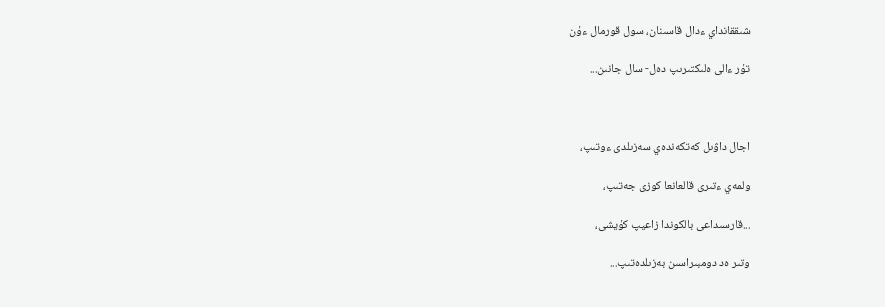شىققانداي ءدال قاسىنان، سول قورمال ءۇن

تۇر ءالى ەلىكتىرىپ دەل- سال جانىن...



اجال داۋىل كەتكەندەي سەزىلدى ءوتىپ،

ولمەي ءتىرى قالعانعا كوزى جەتىپ،

...قارسىداعى بالكوندا زاعيپ كۇيشى،

وتىر ەد دومبىراسىن بەزىلدەتىپ...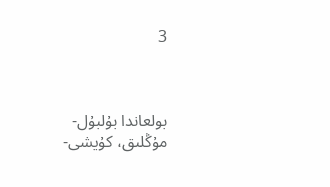3



بولعاندا بۇلبۇل- مۇڭلىق، كۇيشى-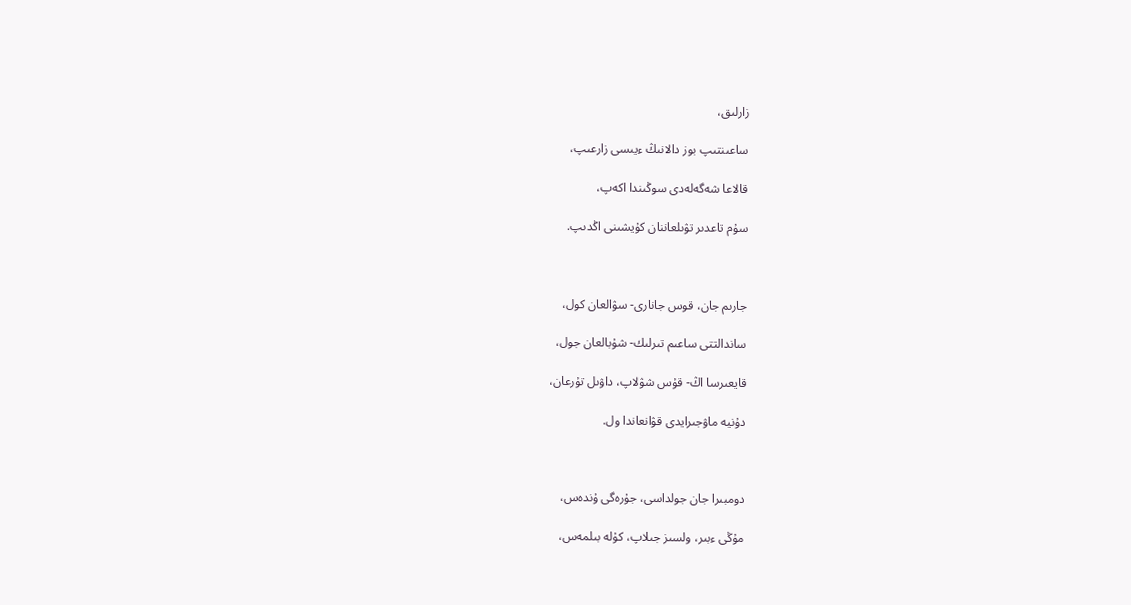زارلىق،

ساعىنتىپ بوز دالانىڭ ءيىسى زارعىپ،

قالاعا شەگەلەدى سوڭىندا اكەپ،

سۇم تاعدىر تۋىلعاننان كۇيشىنى اڭدىپ.



جارىم جان، قوس جانارى- سۋالعان كول،

ساندالتتى ساعىم تىرلىك- شۇبالعان جول،

قايعىرسا اڭ- قۇس شۋلاپ، داۋىل تۇرعان،

دۇنيە ماۋجىرايدى قۋانعاندا ول.



دومبىرا جان جولداسى، جۇرەگى ۇندەس،

مۇڭى ءبىر، ولسىز جىلاپ، كۇلە بىلمەس،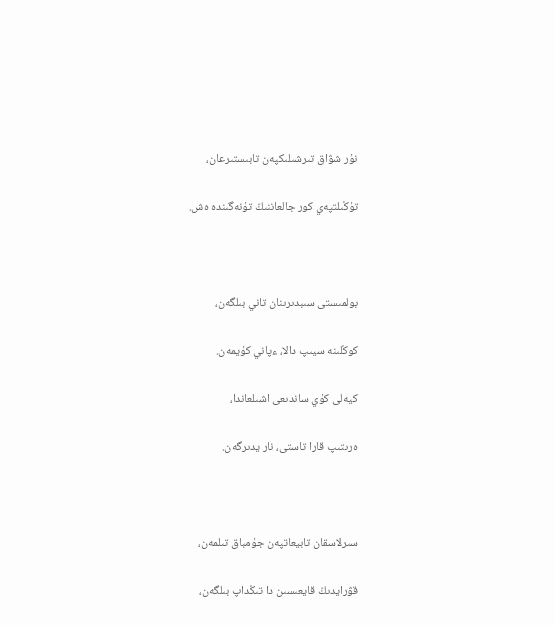نۇر شۋاق تىرشىلىكپەن تابىستىرعان،

تۇڭىلتپەي كور جالعاننىڭ تۇنەگىندە ەش.



بولمىستى سىبدىرىنان تاني بىلگەن،

كوڭلىنە سيىپ دالا، ءپاني كۇيمەن.

كيەلى كۇي ساندىعى اشىلعاندا،

ەرىتىپ قارا تاستى، نار يدىرگەن.



سىرلاسقان تابيعاتپەن جۇمباق تىلمەن،

قۋرايدىڭ قايعىسىن دا تىڭداپ بىلگەن،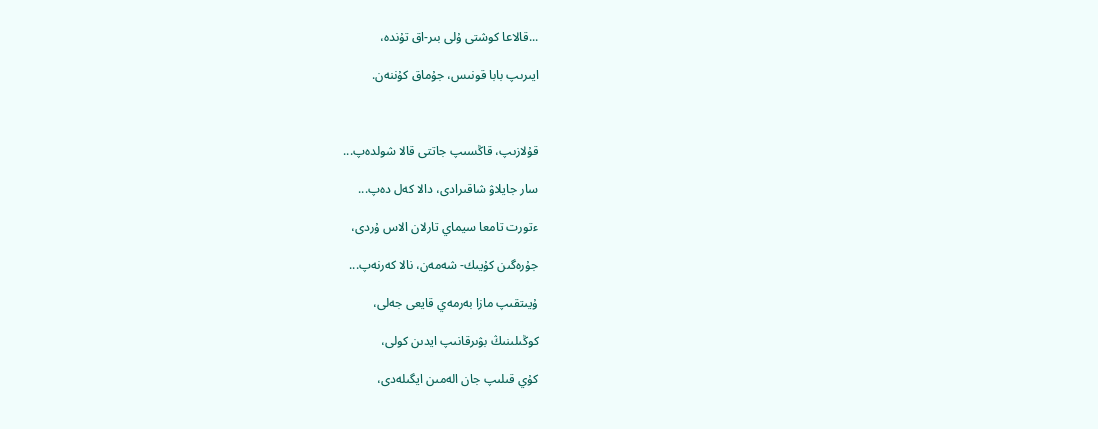...قالاعا كوشتى ۇلى بىر-اق تۇندە،

ايىرىپ بابا قونىس، جۇماق كۇننەن.



قۇلازىپ، قاڭسىپ جاتتى قالا شولدەپ...

سار جايلاۋ شاقىرادى، دالا كەل دەپ...

ءتورت تامعا سيماي تارلان الاس ۇردى،

جۇرەگىن كۇيىك- شەمەن، نالا كەرنەپ...

ۇيىتقىپ مازا بەرمەي قايعى جەلى،

كوڭىلىنىڭ بۋىرقانىپ ايدىن كولى،

كۇي قىلىپ جان الەمىن ايگىلەدى،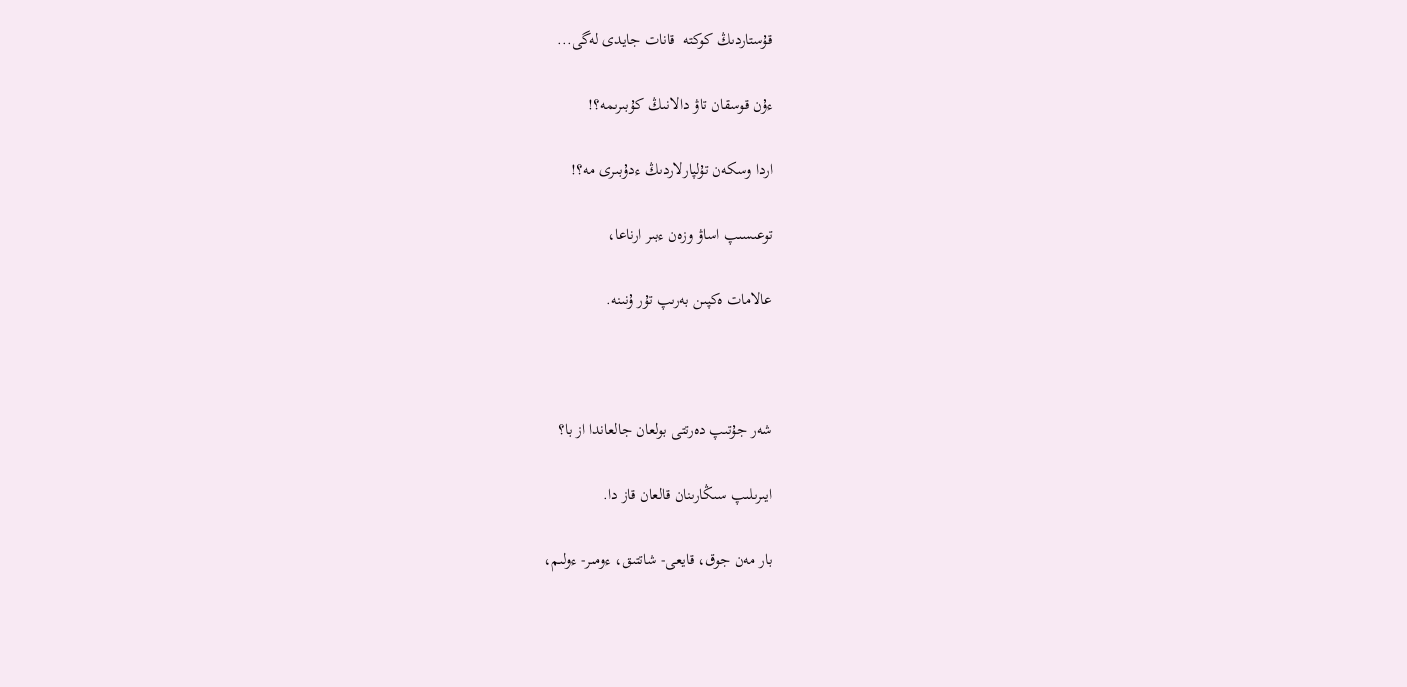قۇستاردىڭ كوكتە  قانات جايدى لەگى...

ءۇن قوسقان تاۋ دالانىڭ كۇبىرىمە؟!

اردا وسكەن تۇلپارلاردىڭ ءدۇبىرى مە؟!

توعىسىپ اساۋ وزەن ءبىر ارناعا،

عالامات ەكپىن بەرىپ تۇر ۇنىنە.



شەر جۇتىپ دەرتتى بولعان جالعاندا از با؟

ايىرىلىپ سىڭارىنان قالعان قاز دا.

بار مەن جوق، قايعى- شاتتىق، ءومىر- ءولىم،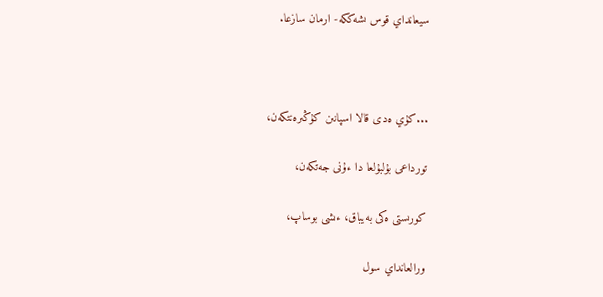سيعانداي قوس ىشەككە- ارمان سازعا.



...كۇي ەدى قالا اسپانىن كۇڭىرەنتكەن،

تورداعى بۇلبۇلعا دا ءۇنى جەتكەن،

كورىستى ەكى بەيباق، ءىشى بوساپ،

ورالعانداي سول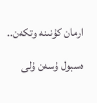ارمان كۇنىنە وتكەن..

ەسبول ۇسەن ۇلى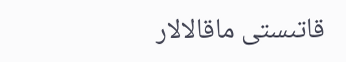قاتىستى ماقالالار